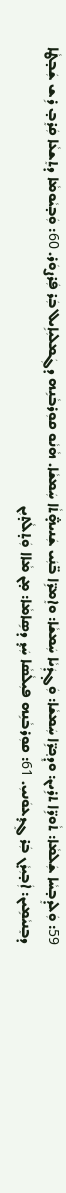59: ܘܲܠܕܸܒ̣ܚܵܐ ܫܲܠܡܵܐ: ܬܵܘܪܹ̈ܐ ܬܪܹܝܢ: ܘܕܸܟ݂ܪܹ̈ܐ ܚܲܡܫܵܐ: ܘܲܓ̣ܕܲܝܵܐ ܚܲܡܫܵܐ: ܘܐܸܡܪܹ̈ܐ ܒ̈ܢܲܝ ܫܲܢܞܬܵܐ ܚܲܡܫܵܐ. ܗܵܢܵܘ ܩܘܼܪܒܵܢܹܗ ܕܓܲܡܠܝܼܐܹܝܠ ܒܲܪ ܦܲܪܨܘܿܪ. 60: ܘܲܒ̣ܝܵܘܡܵܐ ܕܬܸܫܥܵܐ ܩܲܪܸܒ̣ ܪܹܫ ܫܲܒ̣ܛܵܐ ܕܒܸܢܝܵܡܹܝܢ: ܐܲܒ̣ܝܼܕܵܢ ܒܲܪ ܓܸܕ݂ܥܘܿܢܝܼ. 61: ܩܘܼܪܒܵܢܹܗ ܦܝܼܠܵܣܵܐ ܚܲܕ݂ ܕܣܹܐܡܵܐ: ܡ̣ܢ ܡܵܐܐ ܘܲܬ̣ܠܵܬ̣ܝܼܢ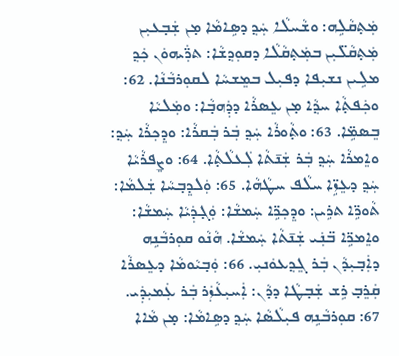ܡܲܬ̣ܩܵܠܹܗ: ܘܫܵܚܠܵܐ ܚܲܕ݂ ܕܣܹܐܡܵܐ ܡ̣ܢ ܫܲܒ̣ܥܝܼܢ ܡܲܬ̣ܩܵܠ̈ܝܼܢ ܒܡܲܬ̣ܩܵܠܵܐ ܕܩܘܼܕ݂ܫܵܐ: ܬܪ̈ܲܝܗܘܿܢ ܟܲܕ݂ ܡܠܹܝܢ ܢܫܝܼܦܐ ܕܦܝܼܠ ܒܡܸܫܚܵܐ ܠܩܘܼܪܒܵܢܵܐ. 62: ܘܟܲܦܬ̣ܵܐ ܚܕ݂ܵܐ ܡ̣ܢ ܥܸܣܪܵܐ ܕܕܲܗܒ̣ܵܐ: ܘܡܲܠܝܵܐ ܒܸܣܡܹ̈ܐ. 63: ܘܬ̣ܵܘܪܵܐ ܚܲܕ݂ ܒܲܪ ܒܲܩܪܵܐ: ܘܕܸܟ݂ܪܵܐ ܚܲܕ݂: ܘܐܸܡܪܵܐ ܚܲܕ݂ ܒܲܪ ܫܲܢ̄ܬܵܐ ܠܲܥܠܵܬ̣ܵܐ. 64: ܘܨܸܦܪܵܝܵܐ ܚܲܕ݂ ܕܥܸܙܹ̈ܐ ܚܠܵܦ ܚܛܵܗܵܐ. 65: ܘܲܠܕܸܒ̣ܚܵܐ ܫܲܠܡܵܐ: ܬܵܘܪܹ̈ܐ ܬܪܹܝܢ: ܘܕܸܟ݂ܪܹ̈ܐ ܚܲܡܫܵܐ: ܘܲܓ̣ܕܲܝܵܐ ܚܲܡܫܵܐ: ܘܐܸܡܪܹ̈ܐ ܒ̈ܢܲܝ ܫܲܢ̄ܬܵܐ ܚܲܡܫܵܐ. ܗܵܢܵܘ ܩܘܼܪܒܵܢܹܗ ܕܐܲܒ̣ܝܼܕܵܢ ܒܲܪ ܓܸܕ݂ܥܘܿܢܝܼ. 66: ܘܲܒ̣ܝܵܘܡܵܐ ܕܥܸܣܪܵܐ ܩܲܪܸܒ̣ ܪܹܫ ܫܲܒ̣ܛܵܐ ܕܕܵܢ: ܐܲܚܝܼܥܵܙܲܪ ܒܲܪ ܥܲܡܝܼܕܲܝ. 67: ܩܘܼܪܒܵܢܹܗ ܦܝܼܠܵܣܵܐ ܚܲܕ݂ ܕܣܹܐܡܵܐ: ܡ̣ܢ ܡܵܐܐ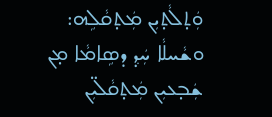ܘܲܬ̣ܠܵܬ̣ܝܼܢ ܡܲܬ̣ܩܵܠܹܗ: ܘܫܵܚܠܵܐ ܚܲܕ݂ ܕܣܹܐܡܵܐ ܡ̣ܢ ܫܲܒ̣ܥܝܼܢ ܡܲܬ̣ܩܵܠ̈ܝܼܢ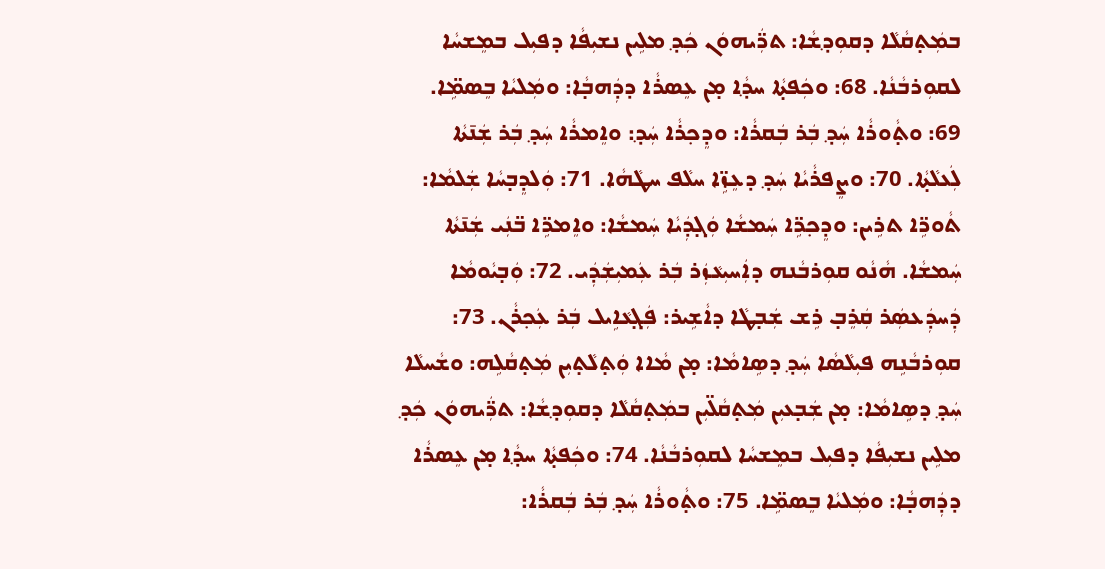ܒܡܲܬ̣ܩܵܠܵܐ ܕܩܘܼܕ݂ܫܵܐ: ܬܪ̈ܲܝܗܘܿܢ ܟܲܕ݂ ܡܠܹܝܢ ܢܫܝܼܦܵܐ ܕܦܝܼܠ ܒܡܸܫܚܵܐ ܠܩܘܼܪܒܵܢܵܐ. 68: ܘܟܲܦܬ̣ܵܐ ܚܕ݂ܵܐ ܡ̣ܢ ܥܸܣܪܵܐ ܕܕܲܗܒ̣ܵܐ: ܘܡܲܠܝܵܐ ܒܸܣܡܹ̈ܐ. 69: ܘܬ̣ܵܘܪܵܐ ܚܲܕ݂ ܒܲܪ ܒܲܩܪܵܐ: ܘܕܸܟ݂ܪܵܐ ܚܲܕ݂: ܘܐܸܡܪܵܐ ܚܲܕ݂ ܒܲܪ ܫܲܢ̄ܬܵܐ ܠܲܥܠܵܬ̣ܵܐ. 70: ܘܨܸܦܪܵܝܵܐ ܚܲܕ݂ ܕܥܸܙܹ̈ܐ ܚܠܵܦ ܚܛܵܗܵܐ. 71: ܘܲܠܕܸܒ̣ܚܵܐ ܫܲܠܡܵܐ: ܬܵܘܪܹ̈ܐ ܬܪܹܝܢ: ܘܕܸܟ݂ܪܹ̈ܐ ܚܲܡܫܵܐ ܘܲܓ̣ܕܲܝܵܐ ܚܲܡܫܵܐ: ܘܐܸܡܪܹ̈ܐ ܒ̈ܢܲܝ ܫܲܢ̄ܬܵܐ ܚܲܡܫܵܐ. ܗܵܢܵܘ ܩܘܼܪܒܵܢܗ ܕܐܲܚܝܼܥܵܙܲܪ ܒܲܪ ܥܲܡܝܼܫܲܕܲܝ. 72: ܘܲܒ̣ܝܵܘܡܵܐ ܕܲܚܕܲܥܣܲܪ ܩܲܪܸܒ̣ ܪܹܫ ܫܲܒ̣ܛܵܐ ܕܐܵܫܹܝܪ: ܦܲܓ̣ܥܵܐܹܝܠ ܒܲܪ ܥܲܟ݂ܪܵܢ. 73: ܩܘܼܪܒܵܢܹܗ ܦܝܼܠܵܣܵܐ ܚܲܕ݂ ܕܣܹܐܡܵܐ: ܡ̣ܢ ܡܵܐܐ ܘܲܬ̣ܠܵܬ̣ܝܼܢ ܡܲܬ̣ܩܵܠܹܗ: ܘܫܵܚܠܵܐ ܚܲܕ݂ ܕܣܹܐܡܵܐ: ܡ̣ܢ ܫܲܒ̣ܥܝܼܢ ܡܲܬ̣ܩܵܠ̈ܝܼܢ ܒܡܲܬ̣ܩܵܠܵܐ ܕܩܘܼܕ݂ܫܵܐ: ܬܪ̈ܲܝܗܘܿܢ ܟܲܕ݂ ܡܠܹܝܢ ܢܫܝܼܦܵܐ ܕܦܝܼܠ ܒܡܸܫܚܵܐ ܠܩܘܼܪܒܵܢܵܐ. 74: ܘܟܲܦܬ̣ܵܐ ܚܕ݂ܵܐ ܡ̣ܢ ܥܸܣܪܵܐ ܕܕܲܗܒ̣ܵܐ: ܘܡܲܠܝܵܐ ܒܸܣܡܹ̈ܐ. 75: ܘܬ̣ܵܘܪܵܐ ܚܲܕ݂ ܒܲܪ ܒܲܩܪܵܐ: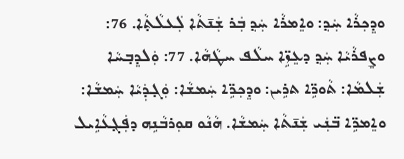ܘܕܸܟ݂ܪܵܐ ܚܲܕ݂: ܘܐܸܡܪܵܐ ܚܲܕ݂ ܒܲܪ ܫܲܢ̄ܬܵܐ ܠܲܥܠܵܬ̣ܵܐ. 76: ܘܨܸܦܪܵܝܵܐ ܚܲܕ݂ ܕܥܸܙܹ̈ܐ ܚܠܵܦ ܚܛܵܗܵܐ. 77: ܘܲܠܕܸܒ̣ܚܵܐ ܫܲܠܡܵܐ: ܬܵܘܪܹ̈ܐ ܬܪܹܝܢ: ܘܕܸܟ݂ܪܹ̈ܐ ܚܲܡܫܵܐ: ܘܲܓ̣ܕܲܝܵܐ ܚܲܡܫܵܐ: ܘܐܸܡܪܹ̈ܐ ܒ̈ܢܲܝ ܫܲܢ̄ܬܵܐ ܚܲܡܫܵܐ. ܗܵܢܵܘ ܩܘܼܪܒܵܢܹܗ ܕܦܲܓ̣ܥܵܐܹܝܠ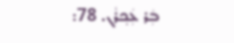ܒܲܪ ܥܲܟ݂ܪܵܢ. 78: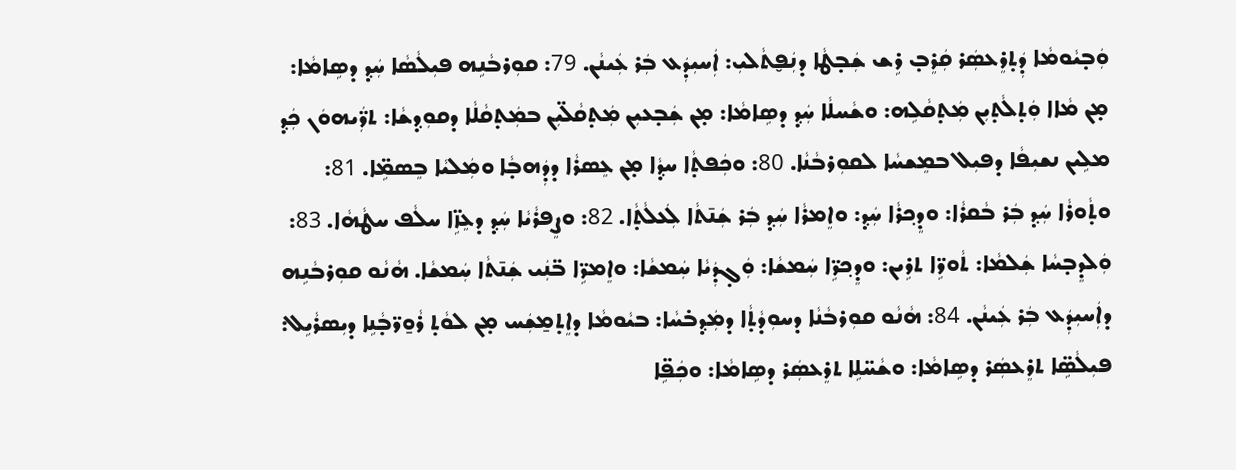ܘܲܒ̣ܝܵܘܡܵܐ ܕܲܬ̣ܪܸܥܣܲܪ ܩܲܪܸܒ̣ ܪܹܫ ܫܲܒ̣ܛܵܐ ܕܢܲܦ̮ܬܵܠܝܼ: ܐܲܚܝܼܕܲܥ ܒܲܪ ܥܲܝܢܵܢ. 79: ܩܘܼܪܒܵܢܹܗ ܦܝܼܠܵܣܵܐ ܚܲܕ݂ ܕܣܹܐܡܵܐ: ܡ̣ܢ ܡܵܐܐ ܘܲܬ̣ܠܵܬ̣ܝܼܢ ܡܲܬ̣ܩܵܠܹܗ: ܘܫܵܚܠܵܐ ܚܲܕ݂ ܕܣܹܐܡܵܐ: ܡ̣ܢ ܫܲܒ̣ܥܝܼܢ ܡܲܬ̣ܩܵܠ̈ܝܼܢ ܒܡܲܬ̣ܩܵܠܵܐ ܕܩܘܼܕ݂ܫܵܐ: ܬܪ̈ܲܝܗܘܿܢ ܟܲܕ݂ ܡܠܹܝܢ ܢܫܝܼܦܵܐ ܕܦܝܼܠ ܒܡܸܫܚܵܐ ܠܩܘܼܪܒܵܢܵܐ. 80: ܘܟܲܦܬ̣ܵܐ ܚܕ݂ܵܐ ܡ̣ܢ ܥܸܣܪܵܐ ܕܕܲܗܒ̣ܵܐ ܘܡܲܠܝܵܐ ܒܸܣܡܹ̈ܐ. 81: ܘܬ̣ܵܘܪܵܐ ܚܲܕ݂ ܒܲܪ ܒܵܩܪܵܐ: ܘܕܸܟ݂ܪܵܐ ܚܲܕ݂: ܘܐܸܡܪܵܐ ܚܲܕ݂ ܒܲܪ ܫܲܢ̄ܬܵܐ ܠܲܥܠܵܬ̣ܵܐ. 82: ܘܨܸܦܪܵܝܵܐ ܚܲܕ݂ ܕܥܸܙܹ̈ܐ ܚܠܵܦ ܚܛܵܗܵܐ. 83: ܘܲܠܕܸܒ̣ܚܵܐ ܫܲܠܡܵܐ: ܬܵܘܪܹ̈ܐ ܬܪܹܝܢ: ܘܕܸܟ݂ܪܹ̈ܐ ܚܲܡܫܵܐ: ܘܲܓ̣ܕܲܝܵܐ ܚܲܡܫܵܐ: ܘܐܸܡܪܹ̈ܐ ܒ̈ܢܲܝ ܫܲܢ̄ܬܵܐ ܚܲܡܫܵܐ. ܗܵܢܵܘ ܩܘܼܪܒܵܢܹܗ ܕܐܲܚܝܼܕܲܥ ܒܲܪ ܥܲܝܢܵܢ. 84: ܗܵܢܵܘ ܩܘܼܪܒܵܢܵܐ ܕܚܘܼܕܵܬ̣ܵܐ ܕܡܲܕ݂ܒ̇ܚܵܐ: ܒܝܵܘܡܵܐ ܕܐܸܬ̣ܡ̱ܫܲܚ ܡ̣ܢ ܠܘܵܬ̣ ܪܵܘ̱ܪ̈ܒ̣ܵܢܹܐ ܕܝܼܣܪܵܝܹܠ: ܦܝܼܠܵܣܹ̈ܐ ܬܪܸܥܣܲܪ ܕܣܹܐܡܵܐ: ܘܫܵܚ̈ܠܹܐ ܬܪܸܥܣܲܪ ܕܣܹܐܡܵܐ: ܘܟܲܦܹ̈ܐ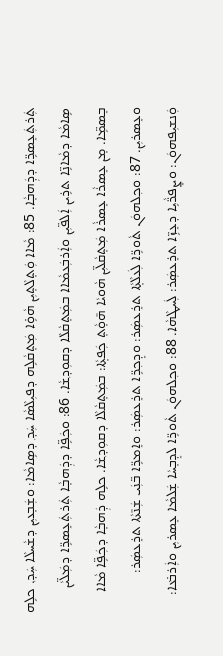ܬܲܪܬܲܥܸܣܪܹ̈ܐ ܕܕܲܗܒ̣ܵܐ. 85: ܡܵܐܐ ܘܲܬ̣ܠܵܬ̣ܝܼܢ ܗܵܘܹ̇ܐ ܡܲܬ̣ܩܵܠܹܗ ܕܦܝܼܠܵܣܵܐ ܚܲܕ݂ ܕܣܹܐܡܵܐ: ܘܫܲܒ̣ܥܝܼܢ ܕܫܵܚܠܵܐ ܚܲܕ݂. ܟܠܹܗ ܣܹܐܡܵܐ ܕܡܵܐܢܹ̈ܐ ܬܪܹܝܢ ܐܲܠܦ̈ܝܼܢ ܘܐܲܪܒܲܥܡܵܐܐ ܒܡܲܬ̣ܩܵܠܵܐ ܕܩܘܼܕ݂ܫܵܐ. 86: ܘܟܲܦܹ̈ܐ ܕܕܲܗܒ̣ܵܐ ܬܲܪܬܲܥܸܣܪܹ̈ܐ ܕܡܲܠ̈ܝܵܢ ܒܸܣܡܹ̈ܐ. ܡ̣ܢ ܥܸܣܪܵܐ ܥܸܣܪܵܐ ܡܲܬ̣ܩܵܠ̈ܝܼܢ ܗܵܘܝܵܐ ܗ̄ܘ̣ܵܬ̣ ܟܲܦܬ̣ܵܐ: ܒܡܲܬ̣ܩܵܠܵܐ ܕܩܘܼܕ݂ܫܵܐ. ܟܠܹܗ ܕܲܗܒ̣ܵܐ ܕܟܲܦܹ̈ܐ ܡܵܐܐ ܘܥܸܣܪܝܼܢ. 87: ܘܟ݂ܠܗܘܿܢ ܬܵܘܪܹ̈ܐ ܠܲܥܠܵܬ̣ܵܐ ܬܪܸܥܣܲܪ: ܘܕܸܟ݂ܪܹ̈ܐ ܬܪܸܥܣܲܪ: ܘܐܸܡܪܹ̈ܐ ܒ̈ܢܲܝ ܫܲܢ̄ܬܵܐ ܬܪܸܥܣܲܪ: ܘܲܢܫܝܼܦܗܘܿܢ: ܘܨܸܦܪ̈ܵܝܹܐ ܕܥܸܙܹ̈ܐ ܬܪܸܥܣܲܪ: ܠܲܚܛܵܗܵܐ. 88: ܘܟ݂ܠܗܘܿܢ ܬܵܘܪܹ̈ܐ ܠܕܸܒ̣ܚܵܐ ܫܲܠܡܵܐ ܥܸܣܪܝܼܢ ܘܐܲܪܒ̇ܥܵܐ: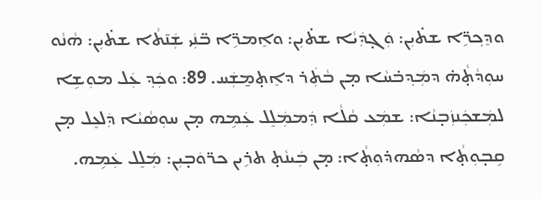ܘܕܸܟ݂ܪܹ̈ܐ ܫܬ̇ܝܼܢ: ܘܲܓ̣ܕܲܝܵܐ ܫܬ̇ܝܼܢ: ܘܐܸܡܪܹ̈ܐ ܒ̈ܢܲܝ ܫܲܢ̄ܬܵܐ ܫܬ̇ܝܼܢ: ܗܵܢܵܘ ܚܘܼܕܵܬ̣ܵܗ̇ ܕܡܲܕ݂ܒ̇ܚܵܐ ܡ̣ܢ ܒܵܬܲܪ ܕܐܸܬ̣ܡ̱ܫܲܚ. 89: ܘܟܲܕ݂ ܥܲܠ ܡܘܼܫܹܐ ܠܡܲܫܟܲܢܙܲܒ̣ܢܵܐ: ܫܡܲܥ ܩܵܠܵܐ ܕܲܡܡܲܠܸܠ ܥܲܡܹܗ ܡ̣ܢ ܚܘܼܣܵܝܵܐ ܕܲܠܥܸܠ ܡ̣ܢ ܩܹܒ̣ܘܼܬ̣ܵܐ ܕܣܵܗܕ̇ܘܼܬ̣ܵܐ: ܡ̣ܢ ܒܲܝܢܵܬ̣ ܬܪܹܝܢ ܟܪ̈ܘܿܒ̣ܝܼܢ: ܡܲܠܸܠ ܥܲܡܹܗ.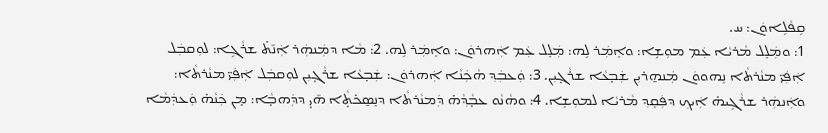ܩܹܦܵܠܹܐܘܿܢ: ܚ.
1: ܘܡܲܠܸܠ ܡܵܪܝܵܐ ܥܲܡ ܡܘܼܫܹܐ: ܘܐܸܡܲܪ ܠܹܗ: ܡܲܠܸܠ ܥܲܡ ܐܲܗܪܘܿܢ: ܘܐܸܡܲܪ ܠܹܗ. 2: ܡܵܐ ܕܡܲܢܗܲܪ ܐܲܢ̄ܬ̇ ܫܪܵܓܹܐ: ܠܘܼܩܒܲܠ ܐܲܦܲܝ̈ ܡܢܵܪܬܵܐ ܢܸܗܘܘܿܢ ܡܲܢܗ̱ܪܝܼܢ ܫܲܒ̣ܥܵܐ ܫܪܵܓ̣ܝܼܢ. 3: ܘܲܥܒܲܕ݂ ܗܵܟܲܢܵܐ ܐܲܗܪܘܿܢ: ܫܲܒ̣ܥܵܐ ܫܪܵܓ̣ܝܼܢ ܠܘܼܩܒܲܠ ܐܲܦܲܝ̈ ܡܢܵܪܬܵܐ: ܘܐܲܢܗܲܪ ܫܪܵܓܹܝܗ̇ ܐܲܝܟ݂ ܕܦܲܩܸܕ݂ ܡܵܪܝܵܐ ܠܡܘܼܫܹܐ. 4: ܘܗܵܢܵܘ ܥܒ̣ܵܕ݂ܵܗ̇ ܕܲܡܢܵܪܬܵܐ ܕܢܸܣ̱ܟ̇ܬ̣ܵܐ ܗ̄ܝ̣ ܕܕܲܗܒ̣ܵܐ: ܡ̣ܢ ܟܲܢܵܗ̇ ܘܲܥܕܲܡܵܐ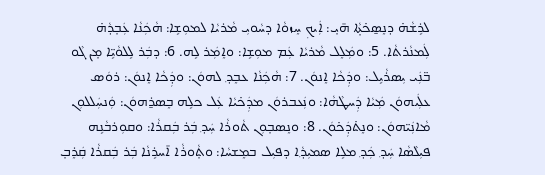ܠܪܹܫܵܗ̇ ܕܢܸܣ̱ܟ̇ܬ̣ܵܐ ܗ̄ܝ̣: ܐܲܝܟ݂ ܚܸܙܘܵܐ ܕܚܵܘܝܼ ܡܵܪܝܵܐ ܠܡܘܼܫܹܐ: ܗܵܟܲܢܵܐ ܥܲܒ̣ܕܵܗ̇ ܠܲܡܢܵܪܬܵܐ. 5: ܘܡܲܠܸܠ ܡܵܪܝܵܐ ܥܲܡ ܡܘܼܫܹܐ: ܘܐܸܡܲܪ ܠܹܗ. 6: ܕܒܲܪ ܠܹܠܘܵܝܹ̈ܐ ܡ̣ܢ ܓܵܘ ܒ̈ܢܲܝ ܝܼܣܪܵܝܹܠ: ܘܕܲܟܵܐ ܐܸܢܘܿܢ. 7: ܗܵܟܲܢܵܐ ܥܒܸܕ݂ ܠܗܘܿܢ: ܘܕܲܟܵܐ ܐܸܢܘܿܢ: ܪܘܿܣ ܥܠܲܝܗܘܿܢ ܡܲܝܵܐ ܕܲܚܛܵܗܵܐ: ܘܢܲܥܒܪܘܿܢ ܡܕܲܟ̇ܝܵܐ ܥܲܠ ܟܠܹܗ ܒܸܣܪ̱ܗܘܿܢ: ܘܲܢܚܲܠܠܘܼܢ ܡܵܐܢܲܝ̈ܗܘܿܢ: ܘܢܸܬ̇ܕܲܟ̇ܘܿܢ. 8: ܘܢܸܣܒ̣ܘܼܢ ܬܵܘܪܵܐ ܚܲܕ݂ ܒܲܪ ܒܲܩܪܵܐ: ܘܩܘܼܪܒܵܢܹܗ ܦܝܼܠܵܣܵܐ ܚܲܕ݂ ܟܲܕ݂ ܡܠܹܐ ܣܡܝܼܕ݂ܵܐ ܕܦܝܼܠ ܒܡܸܫܚܵܐ: ܘܬ̣ܵܘܪܵܐ ܐ̄ܚܪܹܢܵܐ ܒܲܪ ܒܲܩܪܵܐ ܩܲܪܸܒ̣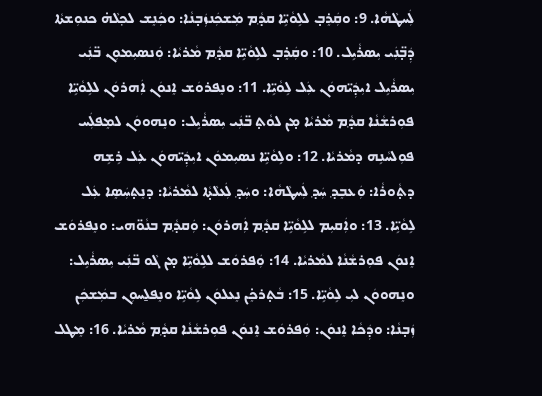ܠܲܚܛܵܗܵܐ. 9: ܘܩܲܪܸܒ̣ ܠܠܹܘܵܝܹ̈ܐ ܩܕ݂ܵܡ ܡܲܫܟܲܢܙܲܒ̣ܢܵܐ: ܘܟܲܢܸܫ ܠܟ݂ܠܵܗ̇ ܟܢܘܼܫܬܵܐ ܕܲܒ̣̈ܢܲܝ ܝܼܣܪܵܝܹܠ. 10: ܘܩܲܪܸܒ̣ ܠܠܹܘܵܝܹ̈ܐ ܩܕ݂ܵܡ ܡܵܪܝܵܐ: ܘܲܢܣܝܼܡܘܼܢ ܒ̈ܢܲܝ ܝܼܣܪܵܝܹܠ ܐܝܼܕܲܝ̈ܗܘܿܢ ܥܲܠ ܠܹܘܵܝܹ̈ܐ. 11: ܘܢܸܦܪܘܿܫ ܐܸܢܘܿܢ ܐܲܗܪܘܿܢ ܠܠܹܘܵܝܹ̈ܐ ܦܘܼܪܫܵܢܵܐ ܩܕ݂ܵܡ ܡܵܪܝܵܐ ܡ̣ܢ ܠܘܵܬ̣ ܒ̈ܢܲܝ ܝܼܣܪܵܝܹܠ: ܘܢܸܗܘܘܿܢ ܠܡܸܦܠܲܚ ܦܘܼܠܚܵܢܹܗ ܕܡܵܪܝܵܐ. 12: ܘܠܹܘܵܝܹ̈ܐ ܢܣܝܼܡܘܿܢ ܐܝܼܕܲܝ̈ܗܘܿܢ ܥܲܠ ܪܹܫܹܗ ܕܬ̣ܵܘܪܵܐ: ܘܲܥܒܸܕ݂ ܚܲܕ݂ ܠܲܚܛܵܗܵܐ: ܘܚܲܕ݂ ܠܲܥܠܵܬ̣ܵܐ ܠܡܵܪܝܵܐ: ܕܢܸܬ̣ܚܲܣܸܐ ܥܲܠ ܠܹܘܵܝܹ̈ܐ. 13: ܘܐܲܩܝܼܡ ܠܠܹܘܵܝܹ̈ܐ ܩܕ݂ܵܡ ܐܲܗܪܘܿܢ: ܘܲܩܕ݂ܵܡ ܒܢܵܘ̈ܗܝ: ܘܢܸܦܪܘܿܫ ܐܸܢܘܿܢ ܦܘܼܪܫܵܢܵܐ ܠܡܵܪܝܵܐ. 14: ܘܲܦܪܘܿܫ ܠܠܹܘܵܝܹ̈ܐ ܡ̣ܢ ܓܵܘ ܒ̈ܢܲܝ ܝܼܣܪܵܝܹܠ: ܘܢܸܗܘܘܿܢ ܠܝܼ ܠܹܘܵܝܹ̈ܐ. 15: ܒܵܬ̣ܪܟܸ̇ܢ ܢܸܥܠܘܿܢ ܠܹܘܵܝܹ̈ܐ ܘܢܸܦܠ̱ܚܘܼܢ ܒܡܲܫܟܲܢ ܙܲܒ̣ܢܵܐ: ܘܕܲܟܵܐ ܐܸܢܘܿܢ: ܘܲܦܪܘܿܫ ܐܸܢܘܿܢ ܦܘܼܪܫܵܢܵܐ ܩܕ݂ܵܡ ܡܵܪܝܵܐ. 16: ܡܸܛܠ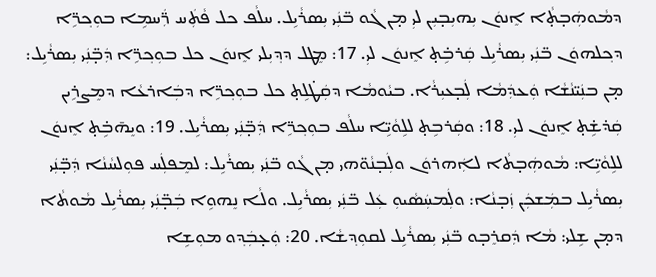ܕܡܵܘܗܲܒ̣ܬ̣ܵܐ ܐܸܢܘܿܢ ܝܼܗܝܼܒ̣ܝܼܢ ܠܝܼ ܡ̣ܢ ܓܵܘ ܒ̈ܢܲܝ ܝܼܣܪܵܝܹܠ. ܚܠܵܦ ܟܠ ܦܵܬܲܚ ܪ̈ܲܚܡܹܐ ܒܘܼܟ݂ܪܹ̈ܐ ܕܟ݂ܠܗܘܿܢ ܒ̈ܢܲܝ ܝܼܣܪܵܝܹܠ ܩܲܪܒܹ̇ܬ̣ ܐܸܢܘܿܢ ܠܝܼ. 17: ܡܸܛܠ ܕܕ݂ܝܼܠܝ ܐܸܢܘܿܢ ܟܠ ܒܘܼܟ݂ܪܹ̈ܐ ܕܲܒ̣̈ܢܲܝ ܝܼܣܪܵܝܹܠ: ܡ̣ܢ ܒܢܲܝ̈ܢܵܫܵܐ ܘܲܥܕܲܡܵܐ ܠܲܒ̣ܥܝܼܪܵܐ. ܒܝܵܘܡܵܐ ܕܩܲܛ̇ܠܹܬ̣ ܟܠ ܒܘܼܟ݂ܪܹ̈ܐ ܕܒܲܐܪܥܵܐ ܕܡܸܨܪܹܝܢ ܩܲܕ̇ܫܹ̇ܬ̣ ܐܸܢܘܿܢ ܠܝܼ. 18: ܘܩܲܪܒܹܬ̣ ܠܠܹܘܵܝܹ̈ܐ ܚܠܵܦ ܒܘܼܟ݂ܪܹ̈ܐ ܕܲܒ̣̈ܢܲܝ ܝܼܣܪܵܝܹܠ. 19: ܘܝܸܗ̄ܒܹ̇ܬ̣ ܐܸܢܘܿܢ ܠܠܹܘܵܝܹ̈ܐ: ܡܵܘܗܲܒ̣ܬܵܐ ܠܐܲܗܪܘܿܢ ܘܠܲܒ̣ܢܵܘ̈ܗܝ ܡ̣ܢ ܓܵܘ ܒ̈ܢܲܝ ܝܼܣܪܵܝܹܠ: ܠܡܸܦܠܲܚ ܦܘܼܠܚܵܢܵܐ ܕܲܒ̣̈ܢܲܝ ܝܼܣܪܵܝܹܠ ܒܡܲܫܟܲܢ ܙܲܒ̣ܢܵܐ: ܘܠܲܡܚܲܣܵܝܘܼ ܥܲܠ ܒ̈ܢܲܝ ܝܼܣܪܵܝܹܠ. ܘܠܵܐ ܢܸܗܘܹܐ ܒܲܒ̣̈ܢܲܝ ܝܼܣܪܵܝܹܠ ܡܵܘܬܵܐ ܕܡ̣ܢ ܫܹܠܝ: ܡܵܐ ܕܲܩܪܸܒ̣ܘ ܒ̈ܢܲܝ ܝܼܣܪܵܝܹܠ ܠܩܘܼܕ݂ܫܵܐ. 20: ܘܲܥ̣ܒܲܕ݂ܘ ܡܘܼܫܹܐ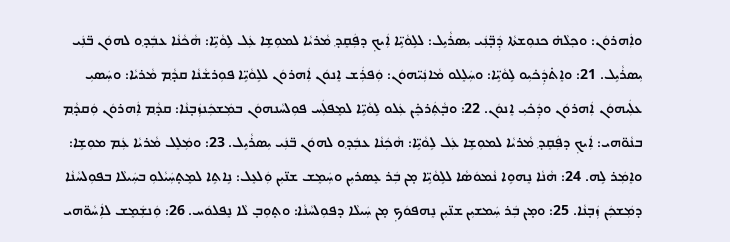ܘܐܲܗܪܘܿܢ: ܘܟ݂ܠܵܗ̇ ܟܢܘܼܫܬܵܐ ܕܲܒ̣̈ܢܲܝ ܝܼܣܪܵܝܹܠ: ܠܠܹܘܵܝܹ̈ܐ ܐܲܝܟ݂ ܕܦܲܩܸܕ݂ ܡܵܪܝܵܐ ܠܡܘܼܫܹܐ ܥܲܠ ܠܹܘܵܝܹ̈ܐ: ܗܵܟܵܢܵܐ ܥܒܲܕ݂ܘ ܠܗܘܿܢ ܒ̈ܢܲܝ ܝܼܣܪܵܝܹܠ. 21: ܘܐܸܬ̇ܕܲܟ̇ܝܼܘ ܠܹܘܵܝܹ̈ܐ: ܘܚܲܠܸܠܘ ܡܵܐܢܲܝ̈ܗܘܿܢ: ܘܲܦܪܲܫ ܐܸܢܘܿܢ ܐܲܗܪܘܿܢ ܠܠܹܘܵܝܹ̈ܐ ܦܘܼܪܫܵܢܵܐ ܩܕ݂ܵܡ ܡܵܪܝܵܐ: ܘܚܲܣܝܼ ܥܠܲܝܗܘܿܢ ܐܲܗܪܘܿܢ ܘܕܲܟ̇ܝܼ ܐܸܢܘܿܢ. 22: ܘܒ̣ܵܬܲܪܟܸ̇ܢ ܥܲܠܘ ܠܹܘܵܝܹ̈ܐ ܠܡܸܦܠܲܚ ܦܘܼܠܚܵܢܗܘܿܢ ܒܡܲܫܟܲܢܙܲܒ̣ܢܵܐ: ܩܕ݂ܵܡ ܐܲܗܪܘܿܢ ܘܲܩܕ݂ܵܡ ܒܢܵܘ̈ܗܝ: ܐܲܝܟ݂ ܕܦܲܩܸܕ݂ ܡܵܪܝܵܐ ܠܡܘܼܫܹܐ ܥܲܠ ܠܹܘܵܝܹ̈ܐ: ܗܵܟܲܢܵܐ ܥܒܲܕ݂ܘ ܠܗܘܿܢ ܒ̈ܢܲܝ ܝܼܣܪܵܝܹܠ. 23: ܘܡܲܠܸܠ ܡܵܪܝܵܐ ܥܲܡ ܡܘܼܫܹܐ: ܘܐܸܡܲܪ ܠܹܗ. 24: ܗܵܢܵܐ ܢܸܗܘܹܐ ܢܵܡܘܿܣܵܐ ܠܠܹܘܵܝܹ̈ܐ ܡ̣ܢ ܒܲܪ ܥܸܣܪܝܼܢ ܘܚܲܡܸܫ ܫܢ̈ܝܼܢ ܘܲܠܥܸܠ: ܢܹܐܬܹܐ ܠܡܸܬ̣ܚܲܝܵܠܘܼ ܒܚܲܝܠܵܐ ܒܦܘܼܠܚܵܢܵܐ ܕܡܲܫܟܲܢ ܙܲܒ̣ܢܵܐ. 25: ܘܡ̣ܢ ܒܲܪ ܚܲܡܫܝܼܢ ܫܢ̈ܝܼܢ ܢܸܗܦܘܿܟ݂ ܡ̣ܢ ܚܲܝܠܵܐ ܕܦܘܼܠܚܵܢܵܐ: ܘܬ̣ܘܼܒ̣ ܠܵܐ ܢܸܦܠܘܿܚ. 26: ܘܲܢܫܲܡܸܫ ܠܐܲܚܵܘ̈ܗܝ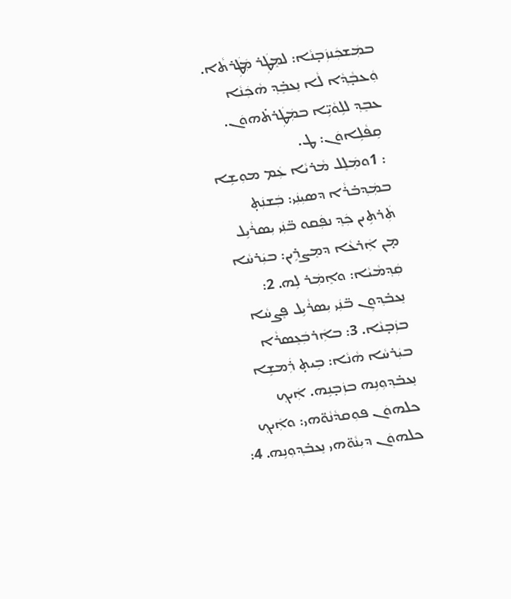ܒܡܲܫܟܲܢܙܲܒ̣ܢܵܐ: ܠܡܸܛܲܪ ܡܲܛܲܪܬܵܐ. ܘܲܥܒ̣ܵܕ݂ܵܐ ܠܵܐ ܢܸܥܒܸ̇ܕ݂ ܗܵܟܲܢܵܐ ܥܒܸܕ݂ ܠܠܹܘܵܝܹ̈ܐ ܒܡܲܛܲܪܬ̇ܗܘܿܢ.
 ܩܹܦܵܠܹܐܘܿܢ: ܛ.
 : 1ܘܡܲܠܸܠ ܡܵܪܝܵܐ ܥܲܡ ܡܘܼܫܹܐ ܒܡܲܕ݂ܒ̇ܪܵܐ ܕܣܝܼܢܲܝ: ܒܲܫܢܲܬ̣ ܬܲܪܬܹܝܢ ܟܲܕ݂ ܢܦܲܩܘ ܒ̈ܢܲܝ ܝܼܣܪܵܝܹܠ ܡ̣ܢ ܐܲܪܥܵܐ ܕܡܸܨܪܹܝܢ: ܒܝܲܪܚܵܐ ܩܲܕ݂ܡܵܝܵܐ: ܘܐܸܡܲܪ ܠܹܗ. 2: ܢܸܥܒ̇ܕ݂ܘܼܢ ܒ̈ܢܲܝ ܝܼܣܪܵܝܹܠ ܦܸܨܚܵܐ ܒܙܲܒ̣ܢܵܐ. 3: ܒܐܲܪܒܲܥܸܣܪܵܐ ܒܝܲܪܚܵܐ ܗܵܢܵܐ: ܒܹܝܬ̣ ܪܲܡܫܹܐ ܢܸܥܒ̇ܕ݂ܘܼܢܹܗ ܒܙܲܒ̣ܢܹܗ. ܐܲܝܟ݂ ܟܠܗܘܿܢ ܦܘܼܩܕܵܢܵܘ̈ܗܝ: ܘܐܲܝܟ݂ ܟܠܗܘܿܢ ܕܝܼܢܵܘ̈ܗܝ ܢܸܥܒ̇ܕ݂ܘܼܢܹܗ. 4: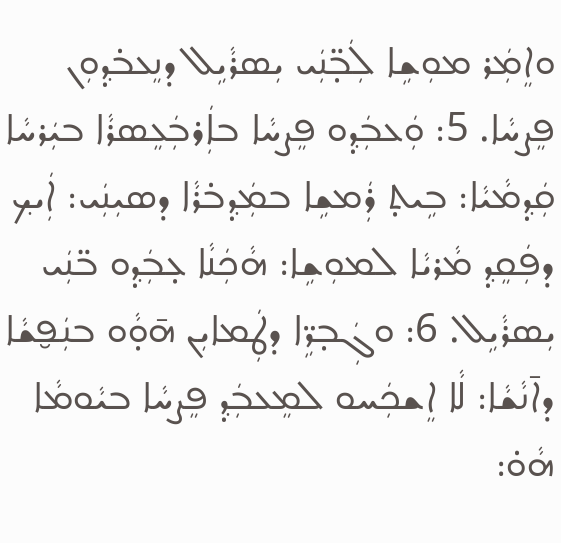ܘܐܸܡܲܪ ܡܘܼܫܹܐ ܠܲܒ̣̈ܢܲܝ ܝܼܣܪܵܝܹܠ ܕܢܸܥܒ̇ܕ݂ܘܼܢ ܦܸܨܚܵܐ. 5: ܘܲܥܒܲܕ݂ܘ ܦܸܨܚܵܐ ܒܐܲܪܒܲܥܸܣܪܵܐ ܒܝܲܪܚܵܐ ܩܲܕ݂ܡܵܝܵܐ: ܒܹܝܬ̣ ܪܲܡܫܹܐ ܒܡܲܕ݂ܒ̇ܪܵܐ ܕܣܝܼܢܲܝ: ܐܲܝܟ݂ ܕܦܲܩܸܕ݂ ܡܵܪܝܵܐ ܠܡܘܼܫܹܐ: ܗܵܟܲܢܵܐ ܥ̣ܒܲܕ݂ܘ ܒ̈ܢܲܝ ܝܼܣܪܵܝܹܠ. 6: ܘܓܲܒ̣ܪܹ̈ܐ ܕܛܲܡܐܝܼܢ ܗ̄ܘ̣ܵܘ ܒܢܲܦ̮ܫܵܐ ܕܐ̄ܢܵܫܵܐ: ܠܵܐ ܐܸܫܟܲܚܘ ܠܡܸܥܒܲܕ݂ ܦܸܨܚܵܐ ܒܝܵܘܡܵܐ ܗܵܘ̇: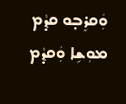ܘܲܩܪܸܒ̣ܘ ܩܕ݂ܵܡ ܡܘܼܫܹܐ ܘܲܩܕ݂ܵܡ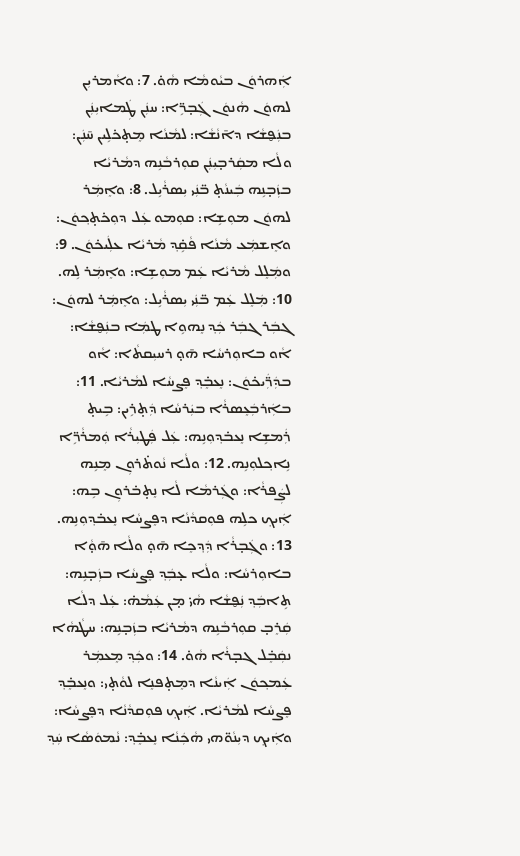ܐܲܗܪܘܿܢ ܒܝܵܘܡܵܐ ܗܵܘ̇. 7: ܘܐܵܡܪܝܼܢ ܠܗܘܿܢ ܗܵܢܘܿܢ ܓܲܒ̣ܪܹ̈ܐ: ܚܢܲܢ ܛܲܡܐܝܼܢܲܢ ܒܢܲܦ̮ܫܵܐ ܕܐ̄ܢܵܫܵܐ: ܠܡܵܢܵܐ ܡܸܬ̣ܟ̇ܠܹܝܢ ܚ̄ܢܲܢ: ܘܠܵܐ ܡܩܲܪܒ̣ܝܼܢܲܢ ܩܘܼܪܒܵܢܹܗ ܕܡܵܪܝܵܐ ܒܙܲܒ̣ܢܹܗ ܒܲܝܢܵܬ̣ ܒ̈ܢܲܝ ܝܼܣܪܵܝܹܠ. 8: ܘܐܸܡܲܪ ܠܗܘܿܢ ܡܘܼܫܹܐ: ܩܘܼܡܘ ܥܲܠ ܕܘܼܟ̇ܬ̣ܟ݂ܘܿܢ: ܘܐܸܫܡܲܥ ܡܵܢܵܐ ܦܵܩܹ̇ܕ݂ ܡܵܪܝܵܐ ܥܠܲܝܟ̇ܘܿܢ. 9: ܘܡܲܠܸܠ ܡܵܪܝܵܐ ܥܲܡ ܡܘܼܫܹܐ: ܘܐܸܡܲܪ ܠܹܗ. 10: ܡܲܠܸܠ ܥܲܡ ܒ̈ܢܲܝ ܝܼܣܪܵܝܹܠ: ܘܐܸܡܲܪ ܠܗܘܿܢ: ܓܒܲܪ ܓܒܲܪ ܟܲܕ݂ ܢܸܗܘܹܐ ܛܡܲܐ ܒܢܲܦ̮ܫܵܐ: ܐܵܘ ܒܐܘܼܪܚܵܐ ܗ̄ܘ̣ ܪܚܝܼܩܬܵܐ: ܐܵܘ ܒܕܲܪ̈ܲܝܟ̇ܘܿܢ: ܢܸܥܒܸ̇ܕ݂ ܦܸܨܚܵܐ ܠܡܵܪܝܵܐ. 11: ܒܐܲܪܒܲܥܸܣܪܵܐ ܒܝܲܪܚܵܐ ܕܲܬ̣ܪܹܝܢ: ܒܹܝܬ̣ ܪܲܡܫܹܐ ܢܸܥܒ̇ܕ݂ܘܼܢܹܗ: ܥܲܠ ܦܲܛܝܼܪܵܐ ܘܲܡܪܵܪܹ̈ܐ ܢܹܐܟ݂ܠܘܼܢܹܗ. 12: ܘܠܵܐ ܢܵܘܬ̇ܪܘܼܢ ܡܸܢܹܗ ܠܨܲܦܪܵܐ: ܘܓܲܪܡܵܐ ܠܵܐ ܢܸܬ̣ܒ̇ܪܘܼܢ ܒܹܗ: ܐܲܝܟ݂ ܟܠܹܗ ܦܘܼܩܕܵܢܵܐ ܕܦܸܨܚܵܐ ܢܸܥܒ̇ܕ݂ܘܼܢܹܗ. 13: ܘܓܲܒ̣ܪܵܐ ܕܲܕ݂ܟܸܐ ܗ̄ܘ̣ ܘܠܵܐ ܗ̄ܘ̣ܵܐ ܒܐܘܼܪܚܵܐ: ܘܠܵܐ ܥ̣ܒܲܕ݂ ܦܸܨܚܵܐ ܒܙܲܒ̣ܢܹܗ: ܬܹܐܒܲܕ݂ ܢܲܦ̮ܫܵܐ ܗܵܝ̇ ܡ̣ܢ ܥܲܡܵܗ̇: ܥܲܠ ܕܠܵܐ ܩܲܪܸܒ̣ ܩܘܼܪܒܵܢܹܗ ܕܡܵܪܝܵܐ ܒܙܲܒ̣ܢܹܗ: ܚܛܵܗܵܐ ܢܩܲܒܸ̇ܠ ܓܒ̣ܪܵܐ ܗܵܘ̇. 14: ܘܟܲܕ݂ ܡܸܥܡܲܪ ܥܲܡܟ݂ܘܿܢ ܐܲܝܢܵܐ ܕܡܸܬ̣ܦܢܸܐ ܠܘܵܬ̣ܝ: ܘܢܸܥܒܸ̇ܕ݂ ܦܸܨܚܵܐ ܠܡܵܪܝܵܐ. ܐܲܝܟ݂ ܦܘܼܩܕܵܢܵܐ ܕܦܸܨܚܵܐ: ܘܐܲܝܟ݂ ܕܝܼܢܵܘ̈ܗܝ ܗܵܟܲܢܵܐ ܢܸܥܒܸ̇ܕ݂: ܢܵܡܘܿܣܵܐ ܚܲܕ݂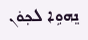ܢܸܗܘܹܐ ܠܟ݂ܘܿܢ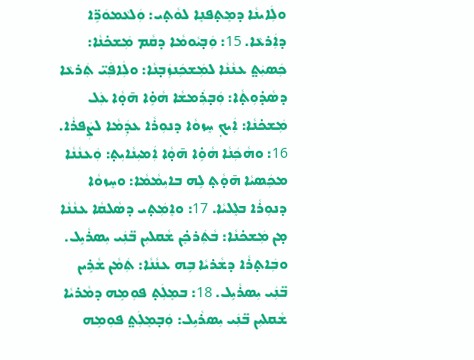ܘܠܲܐܝܢܵܐ ܕܡܸܬ̣ܦܢܸܐ ܠܘܵܬ̣ܝ: ܘܲܠܥܵܡܘܿܪܹ̈ܐ ܕܐܲܪܥܵܐ. 15: ܘܲܒ̣ܝܵܘܡܵܐ ܕܩܵܡ ܡܲܫܟ̇ܢܵܐ: ܟܲܣܝܲܬ̤ ܥܢܵܢܵܐ ܠܡܲܫܟܲܢܙܲܒ̣ܢܵܐ: ܘܠܲܐܦܲܝ̈ ܬܲܪܥܵܐ ܕܣܵܕ̇ܘܼܬ̣ܵܐ: ܘܲܒ̣ܪܲܡܫܵܐ ܗܵܘܹ̇ܐ ܗ̄ܘ̣ܵܐ ܥܲܠ ܡܲܫܟ̇ܢܵܐ: ܐܲܝܟ݂ ܚܸܙܘܵܐ ܕܢܘܼܪܵܐ ܥܕܲܡܵܐ ܠܨܲܦܪܵܐ. 16: ܘܗܵܟܲܢܵܐ ܗܵܘܹ̇ܐ ܗ̄ܘ̣ܵܐ ܐܲܡܝܼܢܵܐܝܼܬ̣: ܘܲܥܢܵܢܵܐ ܡܟܲܣܝܵܐ ܗ̄ܘ̣ܵܬ̣ ܠܹܗ ܒܐܝܼܡܵܡܵܐ: ܘܚܸܙܘܵܐ ܕܢܘܼܪܵܐ ܒܠܸܠܝܵܐ. 17: ܘܐܸܡܲܬ̣ܝ ܕܣܵܠܩܵܐ ܥܢܵܢܵܐ ܡ̣ܢ ܡܲܫܟ̇ܢܵܐ: ܒܵܬܲܪܟܸ̇ܢ ܫܵܩܠܝܼܢ ܒ̈ܢܲܝ ܝܼܣܪܵܝܹܠ. ܘܒܲܐܬ̣ܪܵܐ ܕܫܵܪܝܵܐ ܒܹܗ ܥܢܵܢܵܐ: ܬܲܡܵܢ ܫܵܪܹܝܢ ܒ̈ܢܲܝ ܝܼܣܪܵܝܹܠ. 18: ܒܡܸܠܲܬ̣ ܦܘܼܡܹܗ ܕܡܵܪܝܵܐ ܫܵܩܠܝܼܢ ܒ̈ܢܲܝ ܝܼܣܪܵܝܹܠ: ܘܲܒ̣ܡܸܠܲܬ̤ ܦܘܼܡܹܗ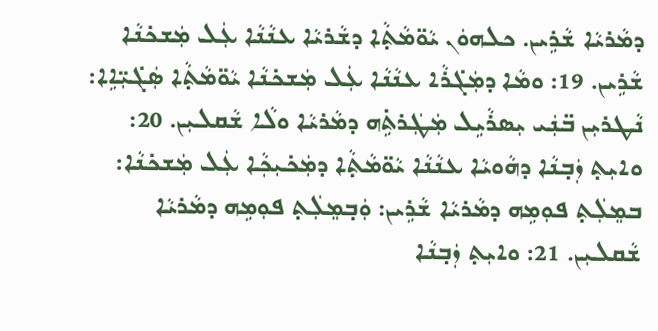ܕܡܵܪܝܵܐ ܫܵܪܹܝܢ. ܟܠܗܘܿܢ ܝܵܘ̈ܡܵܬ̣ܵܐ ܕܫܵܪܝܵܐ ܥܢܵܢܵܐ ܥܲܠ ܡܲܫܟ̇ܢܵܐ ܫܵܪܹܝܢ. 19: ܘܡܵܐ ܕܡܲܓ̇ܪܵܐ ܥܢܵܢܵܐ ܥܲܠ ܡܲܫܟ̇ܢܵܐ ܝܵܘ̈ܡܵܬ̣ܵܐ ܣܲܓ̇ܝܼ̈ܐܹܐ: ܢܵܛܪܝܼܢ ܒ̈ܢܲܝ ܝܼܣܪܵܝܹܠ ܡܲܛܲܪܬܹ̇ܗ ܕܡܵܪܝܵܐ ܘܠܵܐ ܫܵܩܠܝܼܢ. 20: ܘܐܝܼܬ̣ ܙܲܒ̣ܢܵܐ ܕܗܵܘܝܵܐ ܥܢܵܢܵܐ ܝܵܘ̈ܡܵܬ̣ܵܐ ܕܡܲܟ̇ܝܼܟ݂ܵܐ ܥܲܠ ܡܲܫܟ̇ܢܵܐ: ܒܡܸܠܲܬ̣ ܦܘܼܡܹܗ ܕܡܵܪܝܵܐ ܫܵܪܹܝܢ: ܘܲܒ̣ܡܸܠܲܬ̣ ܦܘܼܡܹܗ ܕܡܵܪܝܵܐ ܫܵܩܠܝܼܢ. 21: ܘܐܝܼܬ̣ ܙܲܒ̣ܢܵܐ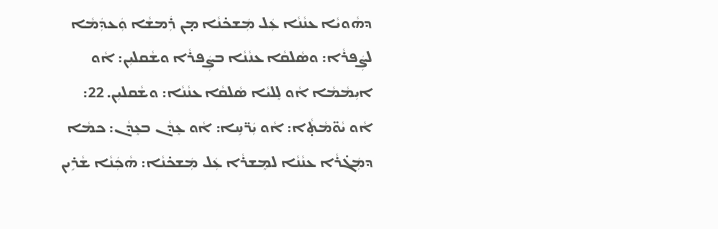ܕܗܵܘܝܵܐ ܥܢܵܢܵܐ ܥܲܠ ܡܲܫܟ̇ܢܵܐ ܡ̣ܢ ܪܲܡܫܵܐ ܘܲܥܕܲܡܵܐ ܠܨܲܦܪܵܐ: ܘܣܵܠܩܵܐ ܥܢܵܢܵܐ ܒܨܲܦܪܵܐ ܘܫܵܩܠܝܼܢ: ܐܵܘ ܐܝܼܡܵܡܵܐ ܐܵܘ ܠܸܠܝܵܐ ܣܵܠܩܵܐ ܥܢܵܢܵܐ: ܘܫܵܩܠܝܼܢ. 22: ܐܵܘ ܝܵܘ̈ܡܵܬ̣ܵܐ: ܐܵܘ ܝܲܪ̈ܚܹܐ: ܐܵܘ ܥܸܕܵܢ ܒܥܸܕܵܢ: ܟܡܵܐ ܕܡܲܓ̇ܪܵܐ ܥܢܵܢܵܐ ܠܡܸܫܪܵܐ ܥܲܠ ܡܲܫܟ̇ܢܵܐ: ܗܵܟܲܢܵܐ ܫܵܪܹܝܢ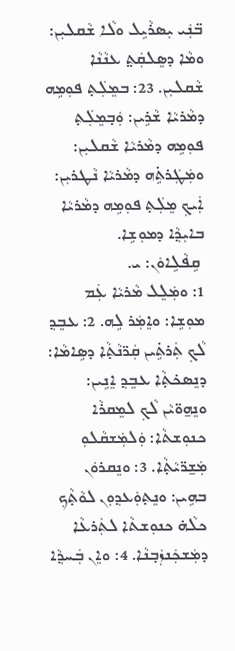ܒ̈ܢܲܝ ܝܼܣܪܵܝܹܠ ܘܠܵܐ ܫܵܩܠܝܼܢ: ܘܡܵܐ ܕܣܸܠܩܲܬ̤ ܥܢܵܢܵܐ ܫܵܩܠܝܼܢ. 23: ܒܡܸܠܲܬ̣ ܦܘܼܡܹܗ ܕܡܵܪܝܵܐ ܫܵܪܹܝܢ: ܘܲܒ̣ܡܸܠܲܬ̣ ܦܘܼܡܹܗ ܕܡܵܪܝܵܐ ܫܵܩܠܝܼܢ: ܘܡܲܛܲܪܬܹ̇ܗ ܕܡܵܪܝܵܐ ܢܵܛܪܝܼܢ: ܐܲܝܟ݂ ܡܸܠܲܬ̣ ܦܘܼܡܹܗ ܕܡܵܪܝܵܐ ܒܐܝܼܕ݂ܵܐ ܕܡܘܼܫܹܐ.
 ܩܹܦܵܠܹܐܘܿܢ: ܝ.
1: ܘܡܲܠܸܠ ܡܵܪܝܵܐ ܥܲܡ ܡܘܼܫܹܐ: ܘܐܸܡܲܪ ܠܹܗ. 2: ܥܒܸܕ݂ ܠܵܟ݂ ܬܲܪܬܹ̇ܝܢ ܩܲܪ̈ܢܵܬ̣ܵܐ ܕܣܹܐܡܵܐ: ܕܢܸܣܟ̇ܬ̣ܵܐ ܥܒܸܕ݂ ܐܸܢܹܝܢ: ܘܢܸܗ̱ܘ̈ܝܵܢ ܠܵܟ݂ ܠܡܸܩܪܵܐ ܟܢܘܼܫܬܵܐ: ܘܲܠܡܲܫܩܵܠܘܼ ܡܲܫ̱ܪ̈ܝܵܬ̣ܵܐ. 3: ܘܢܸܩܪܘܿܢ ܒܗܹܝܢ: ܘܢܸܬ̣ܘܲܥܕ݂ܘܼܢ ܠܘܵܬ̣ܵܟ݂ ܟܠܵܗ̇ ܟܢܘܼܫܬܵܐ ܠܬܲܪܥܵܐ ܕܡܲܫܟܲܢܙܲܒ̣ܢܵܐ. 4: ܘܐܸܢ ܒܲܚܕ݂ܵܐ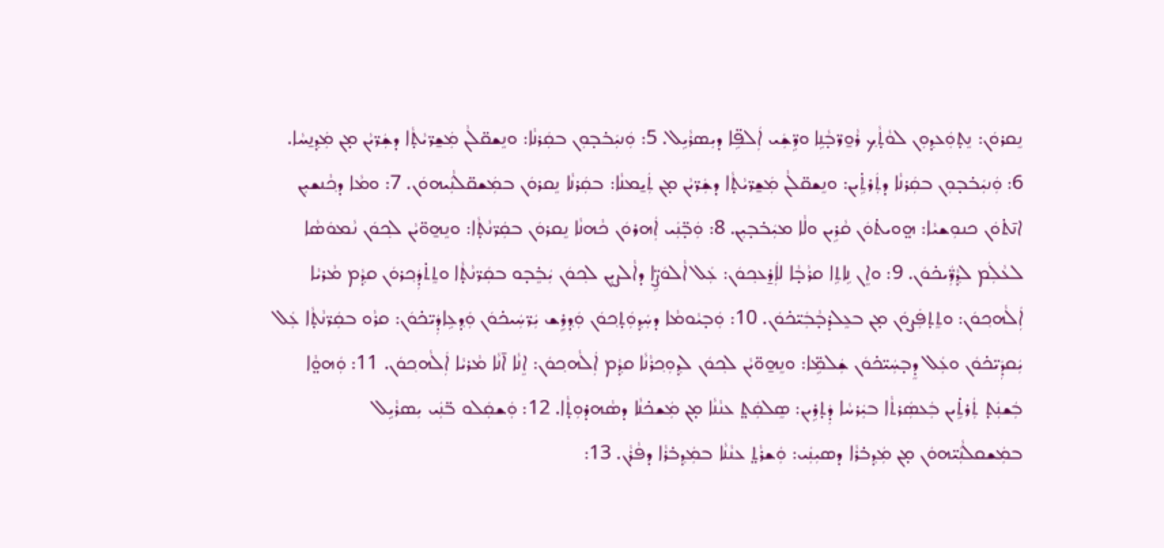ܢܸܩܪܘܿܢ: ܢܸܬ̣ܘܲܥܕ݂ܘܼܢ ܠܘܵܬ̣ܵܟ݂ ܪܵܘ̱ܪ̈ܒ̣ܵܢܹܐ ܘܪܹ̈ܫܲܝ ܐܲܠܦܹ̈ܐ ܕܝܼܣܪܵܝܹܠ. 5: ܘܲܢܝܲܒ̇ܒ̣ܘܼܢ ܒܩܲܪܢܵܐ: ܘܢܸܫܩ̈ܠܵܢ ܡܲܫ̱ܪ̈ܝܵܬ̣ܵܐ ܕܫܲܪ̈ܝܵܢ ܡ̣ܢ ܡܲܕ݂ܢ̱ܚܵܐ. 6: ܘܲܢܝܲܒ̇ܒ̣ܘܼܢ ܒܩܲܪܢܵܐ ܕܬܲܪܬܹ̇ܝܢ: ܘܢܸܫܩ̈ܠܵܢ ܡܲܫ̱ܪ̈ܝܵܬ̣ܵܐ ܕܫܲܪ̈ܝܵܢ ܡ̣ܢ ܬܲܝ̱ܡܢܵܐ: ܒܩܲܪܢܵܐ ܢܸܩܪܘܿܢ ܒܡܲܫܩ̈ܠܵܢܲܝܗܘܿܢ. 7: ܘܡܵܐ ܕܟ݂ܵܢܫܝܼܢ ܐܢ̄ܬ̇ܘܿܢ ܟܢܘܼܫܝܵܐ: ܗ̤ܘܝܬ̇ܘܿܢ ܩܵܪܹܝܢ ܘܠܵܐ ܡܝܲܒ̇ܒ̣ܝܼܢ. 8: ܘܲܒ̣̈ܢܲܝ ܐܲܗܪܘܿܢ ܟܵܗܢܵܐ ܢܸܩܪܘܿܢ ܒܩܲܪ̈ܢܵܬ̣ܵܐ: ܘܢܸܗ̱ܘ̈ܝܵܢ ܠܟ݂ܘܿܢ ܢܵܡܘܿܣܵܐ ܠܥܵܠܲܡ ܠܕ݂ܵܪ̈ܲܝܟ̇ܘܿܢ. 9: ܘܐܸܢ ܢܹܐܬܹܐ ܩܪܵܒ̣ܵܐ ܠܐܲܪ̱ܥܟ݂ܘܿܢ: ܥܲܠ ܐܵܠܘܿܨܹ̈ܐ ܕܐܵܠܨܝܼܢ ܠܟ݂ܘܿܢ ܝܲܒܸ̇ܒ̣ܘ ܒܩܲܪ̈ܢܵܬ̣ܵܐ ܘܬܸܬ̇ܕܲܟ݂ܪܘܿܢ ܩܕ݂ܵܡ ܡܵܪܝܵܐ ܐܲܠܵܗܟ݂ܘܿܢ: ܘܬܸܬ̣ܦܲܨܘܿܢ ܡ̣ܢ ܒܥܸܠܕ̇ܒ̣ܵܒܲܝ̈ܟ̇ܘܿܢ. 10: ܘܲܒ̣ܝܵܘܡܵܐ ܕܚܲܕ݂ܘܲܬ̣ܟ݂ܘܿܢ ܘܲܕ݂ܪܹܫ ܝܲܪ̈ܚܲܝܟ̇ܘܿܢ ܘܲܕ݂ܥܹܐܕܲܝ̈ܟ̇ܘܿܢ: ܩܪܵܘ ܒܩܲܪ̈ܢܵܬ̣ܵܐ ܥܲܠ ܝܲܩܕܲܝ̈ܟ̇ܘܿܢ ܘܥܲܠ ܕܸܒ̣ܚܲܝ̈ܟ̇ܘܿܢ ܫܲܠܡܹ̈ܐ: ܘܢܸܗ̱ܘ̈ܝܵܢ ܠܟ݂ܘܿܢ ܠܕ݂ܘܼܟ݂ܪܵܢܵܐ ܩܕ݂ܵܡ ܐܲܠܵܗܟ݂ܘܿܢ: ܐܸܢܵܐ ܐ̄ܢܵܐ ܡܵܪܝܵܐ ܐܲܠܵܗܟ݂ܘܿܢ. 11: ܘܲܗܘ̤ܵܐ ܒܲܫܢܲܬ̣ ܬܲܪܬܹ̇ܝܢ ܒܲܥܣܲܪܬܵܐ ܒܝܲܪܚܵܐ ܕܲܬ̣ܪܹܝܢ: ܣܸܠܩܲܬ̤ ܥܢܵܢܵܐ ܡ̣ܢ ܡܲܫܟ̇ܢܵܐ ܕܣܵܗܕ̇ܘܼܬ̣ܵܐ. 12: ܘܲܫܩܲܠܘ ܒ̈ܢܲܝ ܝܼܣܪܵܝܹܠ ܒܡܲܫܩܠܵܢܲܝ̈ܗܘܿܢ ܡ̣ܢ ܡܲܕ݂ܒ̇ܪܵܐ ܕܣܝܼܢܲܝ: ܘܲܫܪܵܬ̤ ܥܢܵܢܵܐ ܒܡܲܕ݂ܒ̇ܪܵܐ ܕܦܵܪܵܢ. 13: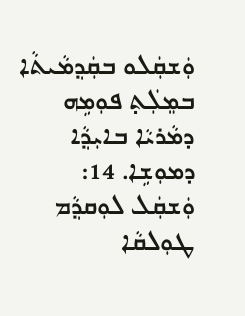ܘܲܫܩܲܠܘ ܒܩܲܕ݂ܡܵܝܬܵܐ ܒܡܸܠܲܬ̣ ܦܘܼܡܹܗ ܕܡܵܪܝܵܐ ܒܐܝܼܕ݂ܵܐ ܕܡܘܼܫܹܐ. 14: ܘܲܫܩܲܠ ܠܘܼܩܕ݂ܵܡ ܛܘܼܠܩܵܐ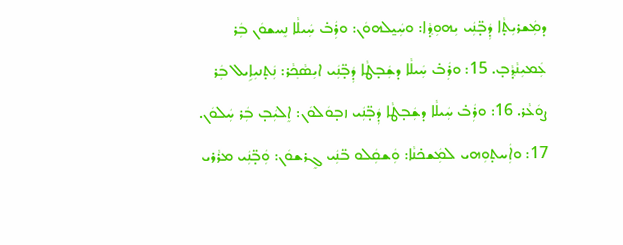ܕܡܲܫܪܝܼܬ̣ܵܐ ܕܲܒ̣̈ܢܲܝ ܝܼܗܘܼܕ݂ܵܐ: ܘܚܲܝ̱ܠܗܘܿܢ: ܘܪܲܒ̇ ܚܲܝܠܵܐ ܢܸܚܫܘܿܢ ܒܲܪ ܥܲܡܝܼܢܵܕ݂ܵܒ̣. 15: ܘܪܲܒ̇ ܚܲܝܠܵܐ ܕܫܲܒ̣ܛܵܐ ܕܲܒ̣̈ܢܲܝ ܐܝܼܣܵܟ݂ܵܪ: ܢܲܬ̣ܢܝܼܐܹܝܠ ܒܲܪ ܨܘܿܥܵܪ. 16: ܘܪܲܒ̇ ܚܲܝܠܵܐ ܕܫܲܒ̣ܛܵܐ ܕܲܒ̣̈ܢܲܝ ܙܒ̣ܘܿܠܘܿܢ: ܐܸܠܝܲܒ̣ ܒܲܪ ܚܲܠܘܿܢ.
17: ܘܐܲܚܬ̣ܘܼܗܝ ܠܡܲܫܟ̇ܢܵܐ: ܘܲܫܩܲܠܘ ܒ̈ܢܲܝ ܓܸܪܫܘܿܢ: ܘܲܒ̣̈ܢܲܝ ܡܪܵܪܝ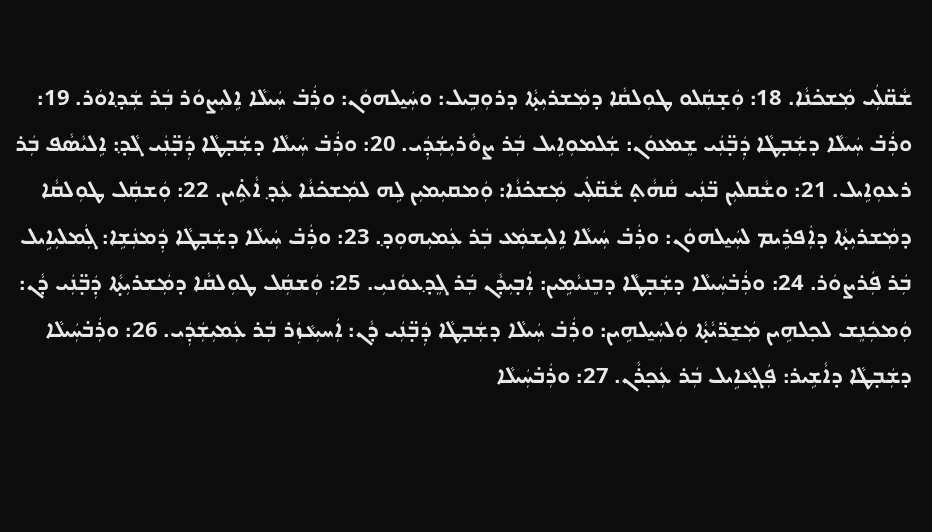ܫܵܩ̈ܠܲܝ ܡܲܫܟ̇ܢܵܐ. 18: ܘܲܫ̣ܩܲܠܘ ܛܘܼܠܩܵܐ ܕܡܲܫܪܝܼܬ̣ܵܐ ܕܪܘܼܒܹܝܠ: ܘܚܲܝ̱ܠܗܘܿܢ: ܘܪܲܒ̇ ܚܲܝܠܵܐ ܐܹܠܝܼܨܘܿܪ ܒܲܪ ܫܲܕ݂ܐܘܿܪ. 19: ܘܪܲܒ̇ ܚܲܝܠܵܐ ܕܫܲܒ̣ܛܵܐ ܕܲܒ̣̈ܢܲܝ ܫܸܡܥܘܿܢ: ܫܲܠܡܘܼܐܹܝܠ ܒܲܪ ܨܘܵܪܝܼܫܲܕܲܝ. 20: ܘܪܲܒ̇ ܚܲܝܠܵܐ ܕܫܲܒ̣ܛܵܐ ܕܲܒ̣̈ܢܲܝ ܓܵܕ݂: ܐܹܠܝܵܣܵܦ ܒܲܪ ܪܥܘܼܐܹܝܠ. 21: ܘܫܵܩܠܝܼܢ ܒ̈ܢܲܝ ܩܵܗܵܬ̣ ܫܵܩ̈ܠܲܝ ܡܲܫܟ̇ܢܵܐ: ܘܲܡܩܝܼܡܝܼܢ ܠܹܗ ܠܡܲܫܟ̇ܢܵܐ ܥܲܕ݂ ܐܵܬܹ̇ܝܢ. 22: ܘܲܫܩܲܠ ܛܘܼܠܩܵܐ ܕܡܲܫܪܝܼܬ̣ܵܐ ܕܐܲܦܪܹܝܡ ܠܚܲܝ̱ܠܗܘܿܢ: ܘܪܲܒ̇ ܚܲܝܠܵܐ ܐܹܠܝܼܫܡܲܥ ܒܲܪ ܥܲܡܝܼܗܘܼܕ݂. 23: ܘܪܲܒ̇ ܚܲܝܠܵܐ ܕܫܲܒ̣ܛܵܐ ܕܲܡܢܲܫܹܐ: ܓܲܡܠܝܼܐܹܝܠ ܒܲܪ ܦܲܪܨܘܿܪ. 24: ܘܪܲܒ̇ܚܲܝܠܵܐ ܕܫܲܒ̣ܛܵܐ ܕܒܸܢܝܵܡܹܝܢ: ܐܲܒ̣ܝܼܕܵܢ ܒܲܪ ܓܸܕ݂ܥܘܿܢܝܼ. 25: ܘܲܫܩܲܠ ܛܘܼܠܩܵܐ ܕܡܲܫܪܝܼܬ̣ܵܐ ܕܲܒ̣̈ܢܲܝ ܕܵܢ: ܘܲܡܟܲܢܸܫ ܠܟ݂ܠܗܹܝܢ ܡܲܫ̱ܪ̈ܝܵܬ̣ܵܐ ܘܲܠܚܲܝ̱ܠܗܹܝܢ: ܘܪܲܒ̇ ܚܲܝܠܵܐ ܕܫܲܒ̣ܛܵܐ ܕܲܒ̣̈ܢܲܝ ܕܵܢ: ܐܲܚܝܼܥܵܙܲܪ ܒܲܪ ܥܲܡܝܼܫܲܕܲܝ. 26: ܘܪܲܒ̇ܚܲܝܠܵܐ ܕܫܲܒ̣ܛܵܐ ܕܐܵܫܹܝܪ: ܦܲܓ̣ܥܵܐܹܝܠ ܒܲܪ ܥܲܟ݂ܪܵܢ. 27: ܘܪܲܒ̇ܚܲܝܠܵܐ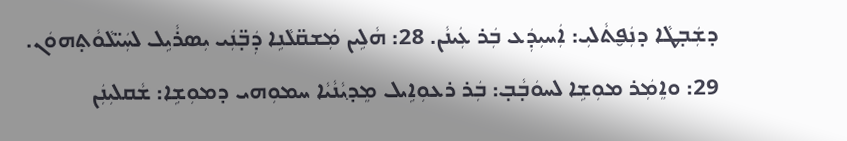ܕܫܲܒ̣ܛܵܐ ܕܢܲܦ̮ܬܵܠܝܼ: ܐܲܚܝܼܕܲܥ ܒܲܪ ܥܲܝܢܵܢ. 28: ܗܵܠܹܝܢ ܡܲܫܩ̈ܠܵܢܹܐ ܕܲܒ̣̈ܢܲܝ ܝܼܣܪܵܝܹܠ ܠܚܲܝ̈ܠܵܘܵܬ̣ܗܘܿܢ. 29: ܘܐܸܡܲܪ ܡܘܼܫܹܐ ܠܚܘܿܒ̣ܵܒ̣: ܒܲܪ ܪܥܘܼܐܹܝܠ ܡܸܕ݂ܝܵܢܵܝܵܐ ܚܡܘܼܗܝ ܕܡܘܼܫܹܐ: ܫܵܩܠܝܼܢܲܢ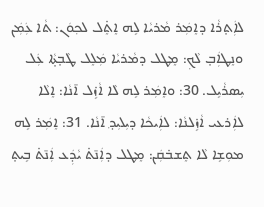ܠܐܲܬ̣ܪܵܐ ܕܐܸܡܲܪ ܡܵܪܝܵܐ ܠܹܗ ܐܸܬܸ̇ܠ ܠܟ݂ܘܿܢ: ܬܵܐ ܥܲܡܲܢ ܘܢܸܛܐܲܒ̣ ܠܵܟ݂: ܡܸܛܠ ܕܡܵܪܝܵܐ ܡܲܠܸܠ ܛܵܒ̣ܬ̣ܵܐ ܥܲܠ ܝܼܣܪܵܝܹܠ. 30: ܘܐܸܡܲܪ ܠܹܗ ܠܵܐ ܐܵܙܹ̇ܠ ܐ̄ܢܵܐ: ܐܸܠܵܐ ܠܐܲܪܥܝ ܐܵܙܹ̇ܠܢܵܐ: ܠܐܲܝܟܵܐ ܕܝܼܠܝܼܕ݂ ܐ̄ܢܵܐ. 31: ܐܸܡܲܪ ܠܹܗ ܡܘܼܫܹܐ ܠܵܐ ܬܸܫܒ̇ܩܲܢ: ܡܸܛܠ ܕܐܲܢ̄ܬ̇ ܝܵܕܲܥ ܐܲܢ̄ܬ̇ ܒܹܝܬ̣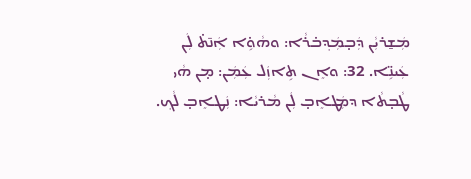ܡܲܫ̱ܪܝܼܵܢ ܕܲܒ̣ܡܲܕ݂ܒ̇ܪܵܐ: ܘܗܵܘܹ̇ܐ ܐܲܢ̄ܬ̇ ܠܲܢ ܥܲܝܢܹ̈ܐ. 32: ܘܐܸܢ ܬܹܐܙܲܠ ܥܲܡܲܢ: ܡ̣ܢ ܗܵܝ ܛܵܒ̣ܬܵܐ ܕܡܲܛܐܸܒ̣ ܠܲܢ ܡܵܪܝܵܐ: ܢܲܛܐܸܒ̣ ܠܵܟ݂.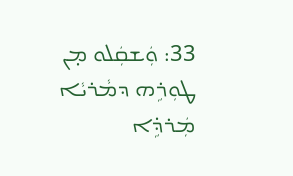33: ܘܲܫܩܲܠܘ ܡ̣ܢ ܛܘܼܪܹܗ ܕܡܵܪܝܵܐ ܡܲܪܕܹ̇ܐ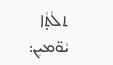ܬܠܵܬ̣ܵܐ ܝܵܘ̈ܡܝܼܢ: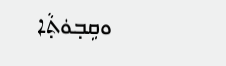ܘܩܹܒ̣ܘܿܬ̣ܵܐ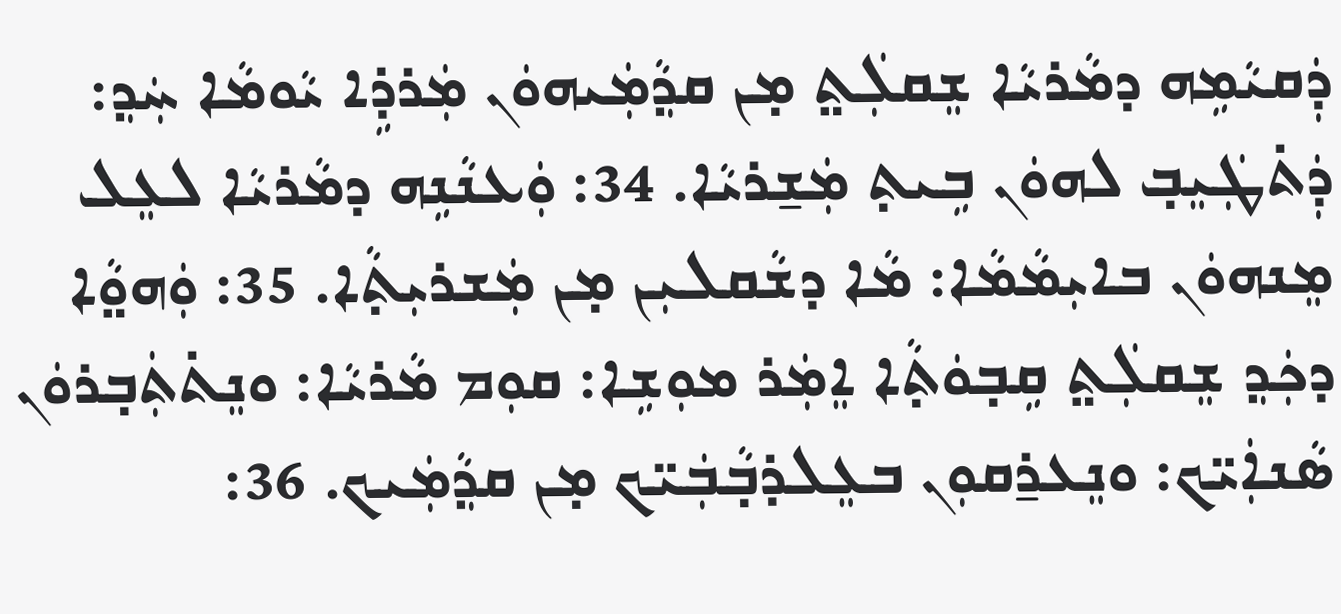ܕܲܩܝܵܡܹܗ ܕܡܵܪܝܵܐ ܫܸܩܠܲܬ̤ ܡ̣ܢ ܩܕ݂ܵܡܲܝܗܘܿܢ ܡܲܪܕܹ̇ܐ ܝܵܘܡܵܐ ܚܲܕ݂: ܕܲܬ̇ܛܲܝܸܒ̣ ܠܗܘܿܢ ܒܹܝܬ̣ ܡܲܫ̱ܪܝܵܐ. 34: ܘܲܥܢܵܢܹܗ ܕܡܵܪܝܵܐ ܠܥܸܠ ܡܸܢܗܘܿܢ ܒܐܝܼܡܵܡܵܐ: ܡܵܐ ܕܫܵܩܠܝܼܢ ܡ̣ܢ ܡܲܫܪܝܼܬ̣ܵܐ. 35: ܘܲܗܘ̤ܵܐ ܕܟܲܕ݂ ܫܸܩܠܲܬ̤ ܩܹܒ̣ܘܿܬ̣ܵܐ ܐܸܡܲܪ ܡܘܼܫܹܐ: ܩܘܼܡ ܡܵܪܝܵܐ: ܘܢܸܬ̇ܬܲܒ̣ܪܘܿܢ ܣܵܢܐܲܝ̈ܟ: ܘܢܸܥܪ̱ܩܘܼܢ ܒܥܸܠܕ̇ܒ̣ܵܒܲܝ̈ܟ ܡ̣ܢ ܩܕ݂ܵܡܲܝܟ. 36: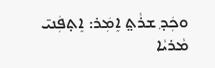ܘܟܲܕ݂ ܫܪܵܬ̤ ܐܸܡܲܪ: ܐܸܬ̣ܦܲܢܝ̄ ܡܵܪܝܵܐ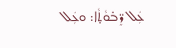ܥܲܠ ܪܸ̈ܒ̇ܘܵܬ̣ܵܐ: ܘܥܲܠ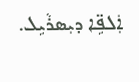ܐܲܠܦܹ̈ܐ ܕܝܼܣܪܵܝܹܠ.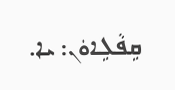ܩܹܦܵܠܹܐܘܿܢ: ܝܐ.